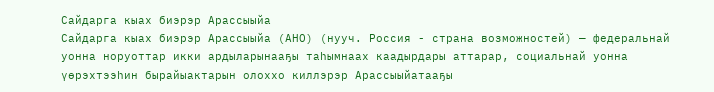Сайдарга кыах биэрэр Арассыыйа
Сайдарга кыах биэрэр Арассыыйа (АНО) (нууч. Россия - страна возможностей) — федеральнай уонна норуоттар икки ардыларынааҕы таһымнаах каадырдары аттарар, социальнай уонна үөрэхтээһин бырайыактарын олоххо киллэрэр Арассыыйатааҕы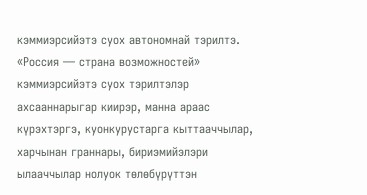кэммиэрсийэтэ суох автономнай тэрилтэ.
«Россия — страна возможностей» кэммиэрсийэтэ суох тэрилтэлэр ахсааннарыгар киирэр, манна араас күрэхтэргэ, куонкурустарга кыттааччылар, харчынан граннары, бириэмийэлэри ылааччылар нолуок төлөбүрүттэн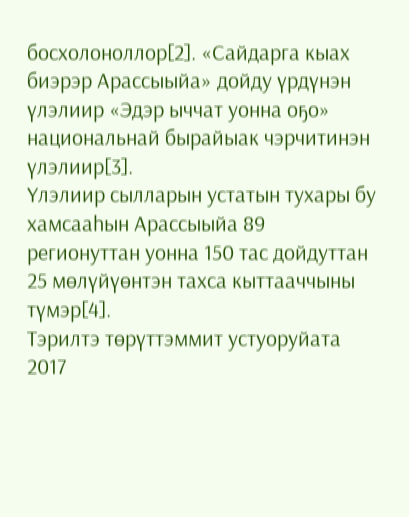босхолоноллор[2]. «Сайдарга кыах биэрэр Арассыыйа» дойду үрдүнэн үлэлиир «Эдэр ыччат уонна оҕо» национальнай бырайыак чэрчитинэн үлэлиир[3].
Үлэлиир сылларын устатын тухары бу хамсааһын Арассыыйа 89 регионуттан уонна 150 тас дойдуттан 25 мөлүйүөнтэн тахса кыттааччыны түмэр[4].
Тэрилтэ төрүттэммит устуоруйата
2017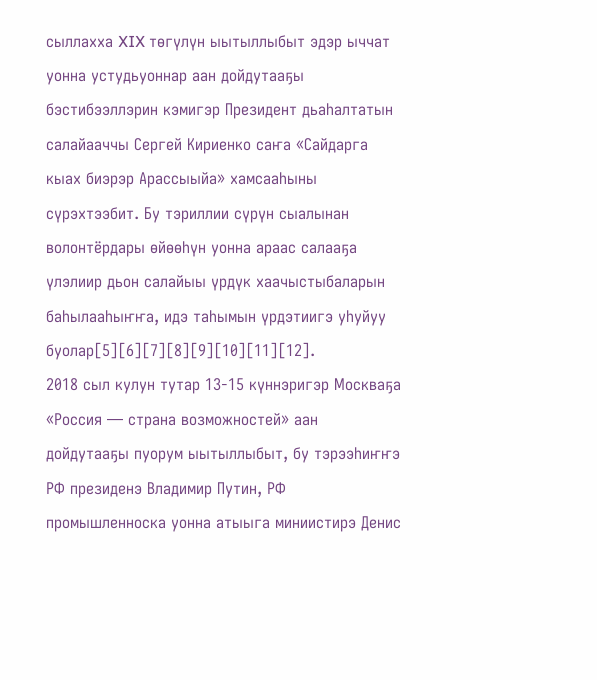сыллахха XIX төгүлүн ыытыллыбыт эдэр ыччат уонна устудьуоннар аан дойдутааҕы бэстибээллэрин кэмигэр Президент дьаһалтатын салайааччы Сергей Кириенко саҥа «Сайдарга кыах биэрэр Арассыыйа» хамсааһыны сүрэхтээбит. Бу тэриллии сүрүн сыалынан волонтёрдары өйөөһүн уонна араас салааҕа үлэлиир дьон салайыы үрдүк хаачыстыбаларын баһылааһыҥҥа, идэ таһымын үрдэтиигэ уһуйуу буолар[5][6][7][8][9][10][11][12].
2018 сыл кулун тутар 13-15 күннэригэр Москваҕа «Россия — страна возможностей» аан дойдутааҕы пуорум ыытыллыбыт, бу тэрээһиҥҥэ РФ президенэ Владимир Путин, РФ промышленноска уонна атыыга миниистирэ Денис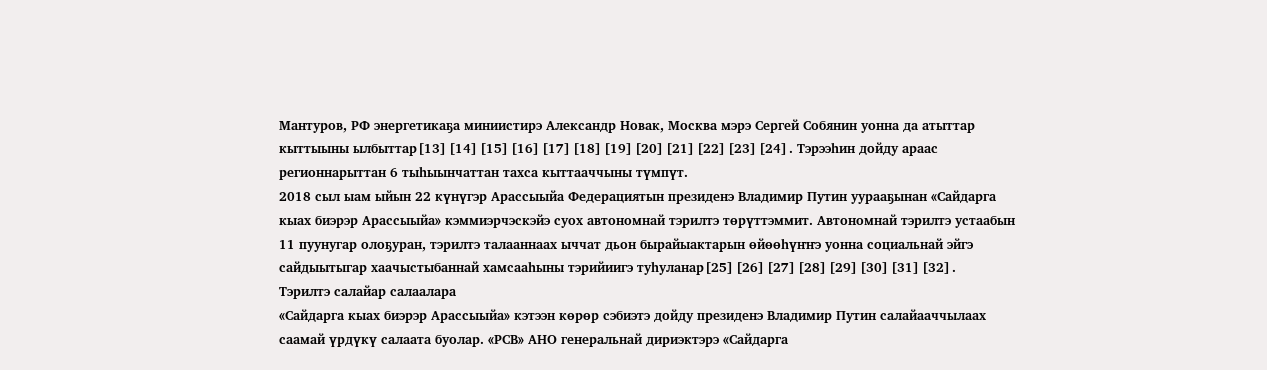Мантуров, РФ энергетикаҕа миниистирэ Александр Новак, Москва мэрэ Сергей Собянин уонна да атыттар кыттыыны ылбыттар[13][14][15][16][17][18][19][20][21][22][23][24]. Тэрээһин дойду араас регионнарыттан 6 тыһыынчаттан тахса кыттааччыны түмпүт.
2018 сыл ыам ыйын 22 күнүгэр Арассыыйа Федерациятын президенэ Владимир Путин уурааҕынан «Сайдарга кыах биэрэр Арассыыйа» кэммиэрчэскэйэ суох автономнай тэрилтэ төрүттэммит. Автономнай тэрилтэ устаабын 11 пуунугар олоҕуран, тэрилтэ талааннаах ыччат дьон бырайыактарын өйөөһүҥҥэ уонна социальнай эйгэ сайдыытыгар хаачыстыбаннай хамсааһыны тэрийиигэ туһуланар[25][26][27][28][29][30][31][32].
Тэрилтэ салайар салаалара
«Сайдарга кыах биэрэр Арассыыйа» кэтээн көрөр сэбиэтэ дойду президенэ Владимир Путин салайааччылаах саамай үрдүкү салаата буолар. «РСВ» АНО генеральнай дириэктэрэ «Сайдарга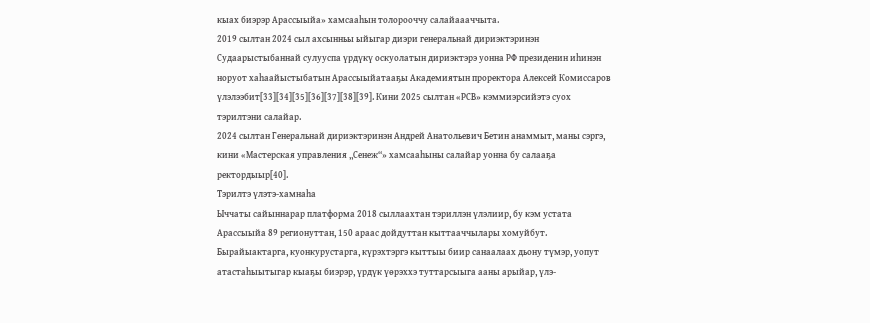кыах биэрэр Арассыыйа» хамсааһын толорооччу салайаааччыта.
2019 сылтан 2024 сыл ахсынньы ыйыгар диэри генеральнай дириэктэринэн Судаарыстыбаннай сулууспа үрдүкү оскуолатын дириэктэрэ уонна РФ президенин иһинэн норуот хаһаайыстыбатын Арассыыйатааҕы Академиятын проректора Алексей Комиссаров үлэлээбит[33][34][35][36][37][38][39]. Кини 2025 сылтан «РСВ» кэммиэрсийэтэ суох тэрилтэни салайар.
2024 сылтан Генеральнай дириэктэринэн Андрей Анатольевич Бетин анаммыт, маны сэргэ, кини «Мастерская управления „Сенеж“» хамсааһыны салайар уонна бу салааҕа ректордыыр[40].
Тэрилтэ үлэтэ-хамнаһа
Ыччаты сайыннарар платформа 2018 сыллаахтан тэриллэн үлэлиир, бу кэм устата Арассыыйа 89 регионуттан, 150 араас дойдуттан кыттааччылары хомуйбут. Бырайыактарга, куонкурустарга, күрэхтэргэ кыттыы биир санаалаах дьону түмэр, уопут атастаһыытыгар кыаҕы биэрэр, үрдүк үөрэххэ туттарсыыга ааны арыйар, үлэ-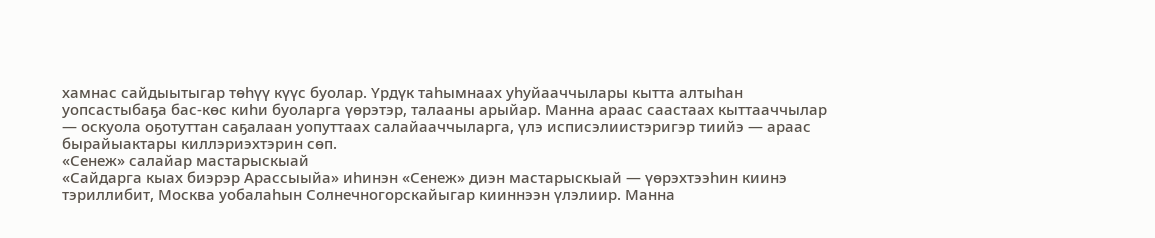хамнас сайдыытыгар төһүү күүс буолар. Үрдүк таһымнаах уһуйааччылары кытта алтыһан уопсастыбаҕа бас-көс киһи буоларга үөрэтэр, талааны арыйар. Манна араас саастаах кыттааччылар — оскуола оҕотуттан саҕалаан уопуттаах салайааччыларга, үлэ исписэлиистэригэр тиийэ — араас бырайыактары киллэриэхтэрин сөп.
«Сенеж» салайар мастарыскыай
«Сайдарга кыах биэрэр Арассыыйа» иһинэн «Сенеж» диэн мастарыскыай — үөрэхтээһин киинэ тэриллибит, Москва уобалаһын Солнечногорскайыгар кииннээн үлэлиир. Манна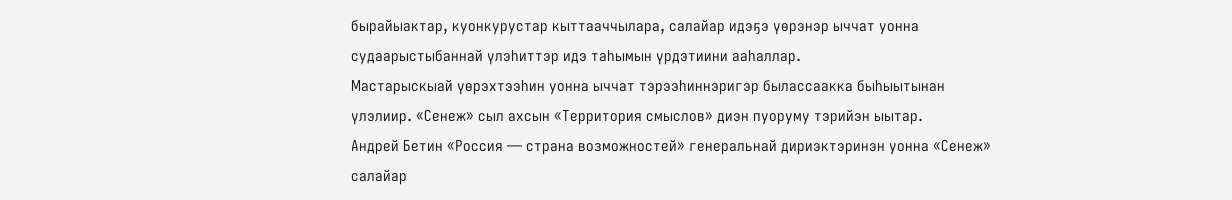бырайыактар, куонкурустар кыттааччылара, салайар идэҕэ үөрэнэр ыччат уонна судаарыстыбаннай үлэһиттэр идэ таһымын үрдэтиини ааһаллар.
Мастарыскыай үөрэхтээһин уонна ыччат тэрээһиннэригэр былассаакка быһыытынан үлэлиир. «Сенеж» сыл ахсын «Территория смыслов» диэн пуоруму тэрийэн ыытар.
Андрей Бетин «Россия — страна возможностей» генеральнай дириэктэринэн уонна «Сенеж» салайар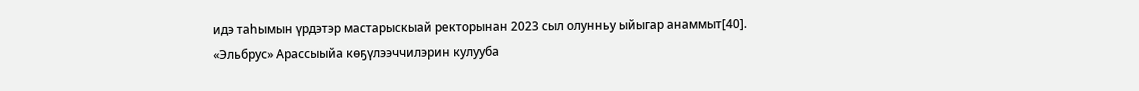идэ таһымын үрдэтэр мастарыскыай ректорынан 2023 сыл олунньу ыйыгар анаммыт[40].
«Эльбрус» Арассыыйа көҕүлээччилэрин кулууба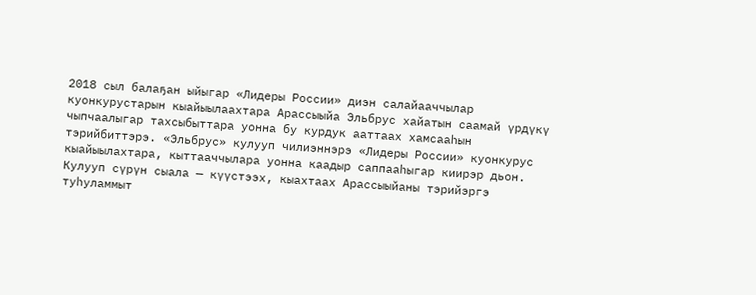2018 сыл балаҕан ыйыгар «Лидеры России» диэн салайааччылар куонкурустарын кыайыылаахтара Арассыыйа Эльбрус хайатын саамай үрдүкү чыпчаалыгар тахсыбыттара уонна бу курдук ааттаах хамсааһын тэрийбиттэрэ. «Эльбрус» кулууп чилиэннэрэ «Лидеры России» куонкурус кыайыылахтара, кыттааччылара уонна каадыр саппааһыгар киирэр дьон. Кулууп сүрүн сыала — күүстээх, кыахтаах Арассыыйаны тэрийэргэ туһуламмыт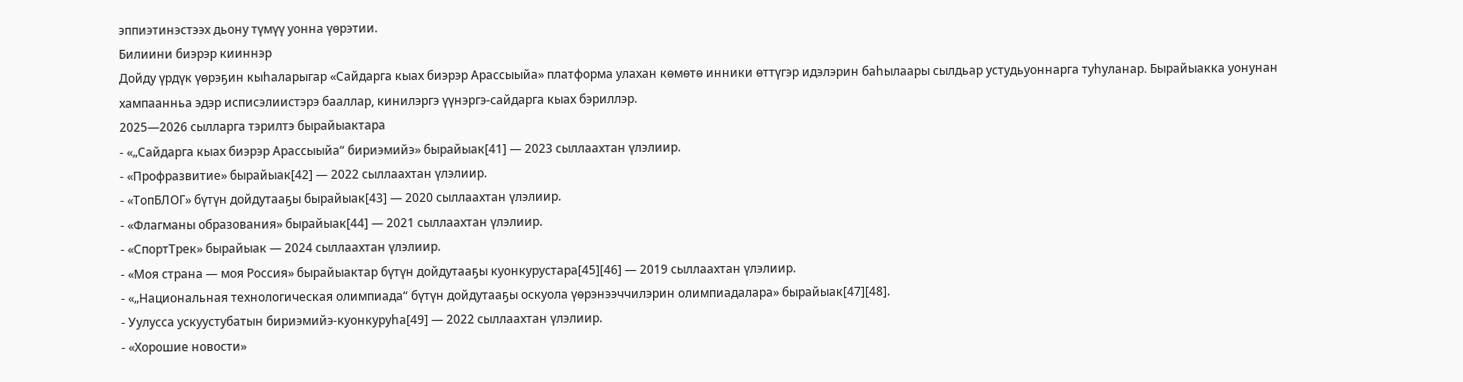эппиэтинэстээх дьону түмүү уонна үөрэтии.
Билиини биэрэр кииннэр
Дойду үрдүк үөрэҕин кыһаларыгар «Сайдарга кыах биэрэр Арассыыйа» платформа улахан көмөтө инники өттүгэр идэлэрин баһылаары сылдьар устудьуоннарга туһуланар. Бырайыакка уонунан хампаанньа эдэр исписэлиистэрэ бааллар, кинилэргэ үүнэргэ-сайдарга кыах бэриллэр.
2025—2026 сылларга тэрилтэ бырайыактара
- «„Сайдарга кыах биэрэр Арассыыйа“ бириэмийэ» бырайыак[41] — 2023 сыллаахтан үлэлиир.
- «Профразвитие» бырайыак[42] — 2022 сыллаахтан үлэлиир.
- «ТопБЛОГ» бүтүн дойдутааҕы бырайыак[43] — 2020 сыллаахтан үлэлиир.
- «Флагманы образования» бырайыак[44] — 2021 сыллаахтан үлэлиир.
- «СпортТрек» бырайыак — 2024 сыллаахтан үлэлиир.
- «Моя страна — моя Россия» бырайыактар бүтүн дойдутааҕы куонкурустара[45][46] — 2019 сыллаахтан үлэлиир.
- «„Национальная технологическая олимпиада“ бүтүн дойдутааҕы оскуола үөрэнээччилэрин олимпиадалара» бырайыак[47][48].
- Уулусса ускуустубатын бириэмийэ-куонкуруһа[49] — 2022 сыллаахтан үлэлиир.
- «Хорошие новости»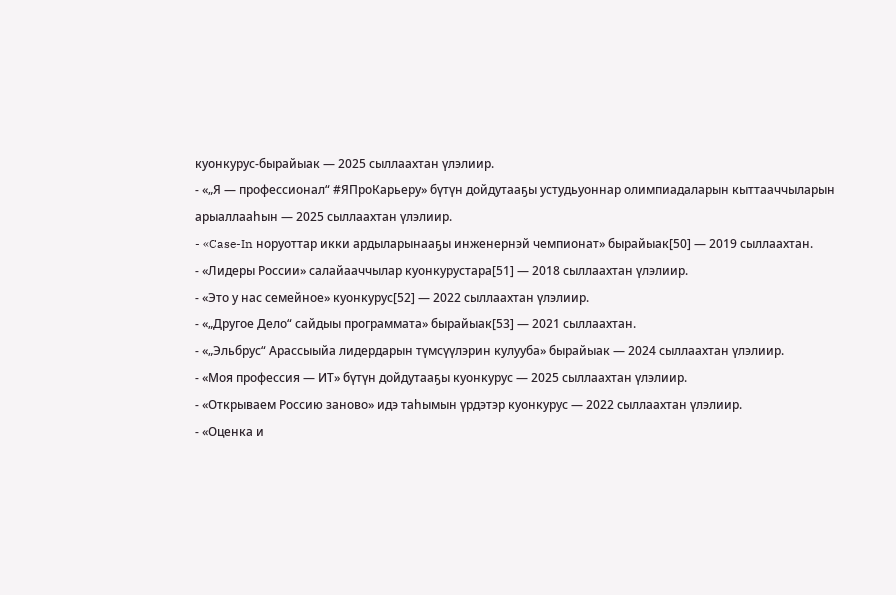куонкурус-бырайыак — 2025 сыллаахтан үлэлиир.
- «„Я — профессионал“ #ЯПроКарьеру» бүтүн дойдутааҕы устудьуоннар олимпиадаларын кыттааччыларын арыаллааһын — 2025 сыллаахтан үлэлиир.
- «Case-In норуоттар икки ардыларынааҕы инженернэй чемпионат» бырайыак[50] — 2019 сыллаахтан.
- «Лидеры России» салайааччылар куонкурустара[51] — 2018 сыллаахтан үлэлиир.
- «Это у нас семейное» куонкурус[52] — 2022 сыллаахтан үлэлиир.
- «„Другое Дело“ сайдыы программата» бырайыак[53] — 2021 сыллаахтан.
- «„Эльбрус“ Арассыыйа лидердарын түмсүүлэрин кулууба» бырайыак — 2024 сыллаахтан үлэлиир.
- «Моя профессия — ИТ» бүтүн дойдутааҕы куонкурус — 2025 сыллаахтан үлэлиир.
- «Открываем Россию заново» идэ таһымын үрдэтэр куонкурус — 2022 сыллаахтан үлэлиир.
- «Оценка и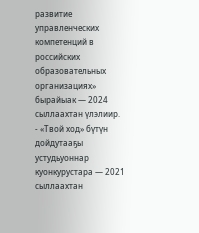развитие управленческих компетенций в российских образовательных организациях» бырайыак — 2024 сыллаахтан үлэлиир.
- «Твой ход» бүтүн дойдутааҕы устудьуоннар куонкурустара — 2021 сыллаахтан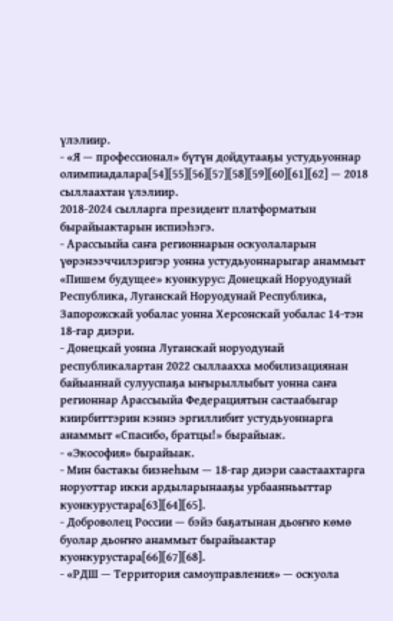үлэлиир.
- «Я — профессионал» бүтүн дойдутааҕы устудьуоннар олимпиадалара[54][55][56][57][58][59][60][61][62] — 2018 сыллаахтан үлэлиир.
2018-2024 сылларга президент платформатын бырайыактарын испиэһэгэ.
- Арассыыйа саҥа регионнарын оскуолаларын үөрэнээччилэригэр уонна устудьуоннарыгар анаммыт «Пишем будущее» куонкурус: Донецкай Норуодунай Республика, Луганскай Норуодунай Республика, Запорожскай уобалас уонна Херсонскай уобалас 14-тэн 18-гар диэри.
- Донецкай уонна Луганскай норуодунай республикалартан 2022 сыллаахха мобилизациянан байыаннай сулууспаҕа ыҥырыллыбыт уонна саҥа регионнар Арассыыйа Федерациятын састаабыгар киирбиттэрин кэннэ эргиллибит устудьуоннарга анаммыт «Спасибо, братцы!» бырайыак.
- «Экософия» бырайыак.
- Мин бастакы бизнеһым — 18-гар диэри саастаахтарга норуоттар икки ардыларынааҕы урбаанньыттар куонкурустара[63][64][65].
- Доброволец России — бэйэ баҕатынан дьоҥҥо көмө буолар дьоҥҥо анаммыт бырайыактар куонкурустара[66][67][68].
- «РДШ — Территория самоуправления» — оскуола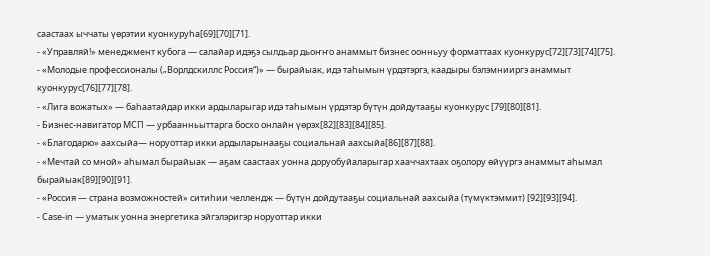саастаах ыччаты үөрэтии куонкуруһа[69][70][71].
- «Управляй!» менеджмент кубога — салайар идэҕэ сылдьар дьоҥҥо анаммыт бизнес оонньуу форматтаах куонкурус[72][73][74][75].
- «Молодые профессионалы („Ворлдскиллс Россия“)» — бырайыак, идэ таһымын үрдэтэргэ, каадыры бэлэмнииргэ анаммыт куонкурус[76][77][78].
- «Лига вожатых» — баһаатайдар икки ардыларыгар идэ таһымын үрдэтэр бүтүн дойдутааҕы куонкурус [79][80][81].
- Бизнес-навигатор МСП — урбаанньыттарга босхо онлайн үөрэх[82][83][84][85].
- «Благодарю» аахсыйа— норуоттар икки ардыларынааҕы социальнай аахсыйа[86][87][88].
- «Мечтай со мной» аһымал бырайыак — аҕам саастаах уонна доруобуйаларыгар хааччахтаах оҕолору өйүүргэ анаммыт аһымал бырайыак[89][90][91].
- «Россия — страна возможностей» ситиһии челлендж — бүтүн дойдутааҕы социальнай аахсыйа (түмүктэммит) [92][93][94].
- Case-in — уматык уонна энергетика эйгэлэригэр норуоттар икки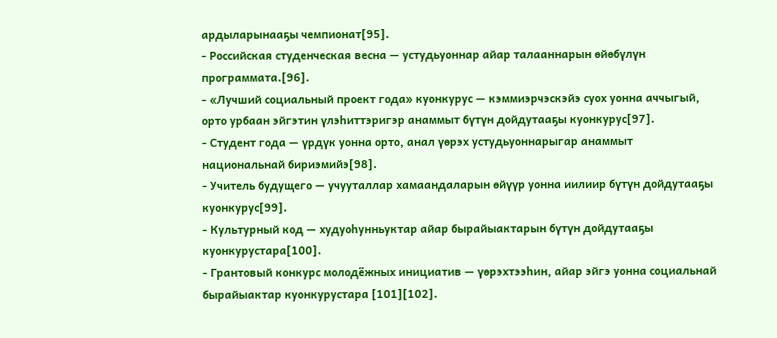ардыларынааҕы чемпионат[95].
- Российская студенческая весна — устудьуоннар айар талааннарын өйөбүлүн программата.[96].
- «Лучший социальный проект года» куонкурус — кэммиэрчэскэйэ суох уонна аччыгый, орто урбаан эйгэтин үлэһиттэригэр анаммыт бүтүн дойдутааҕы куонкурус[97].
- Студент года — үрдүк уонна орто, анал үөрэх устудьуоннарыгар анаммыт национальнай бириэмийэ[98].
- Учитель будущего — учууталлар хамаандаларын өйүүр уонна иилиир бүтүн дойдутааҕы куонкурус[99].
- Культурный код — худуоһунньуктар айар бырайыактарын бүтүн дойдутааҕы куонкурустара[100].
- Грантовый конкурс молодёжных инициатив — үөрэхтээһин, айар эйгэ уонна социальнай бырайыактар куонкурустара [101][102].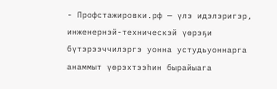- Профстажировки.рф — үлэ идэлэригэр, инженернэй-техническэй үөрэҕи бүтэрээччилэргэ уонна устудьуоннарга анаммыт үөрэхтээһин бырайыага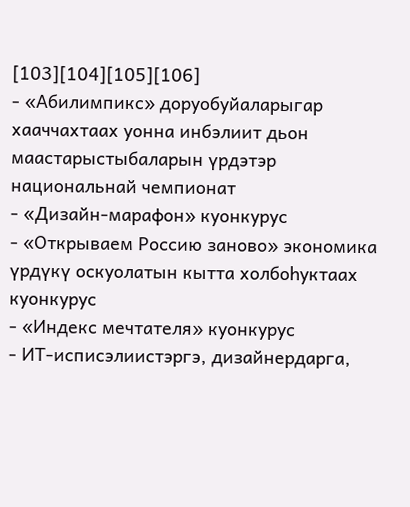[103][104][105][106]
- «Абилимпикс» доруобуйаларыгар хааччахтаах уонна инбэлиит дьон маастарыстыбаларын үрдэтэр национальнай чемпионат
- «Дизайн-марафон» куонкурус
- «Открываем Россию заново» экономика үрдүкү оскуолатын кытта холбоһуктаах куонкурус
- «Индекс мечтателя» куонкурус
- ИТ-исписэлиистэргэ, дизайнердарга,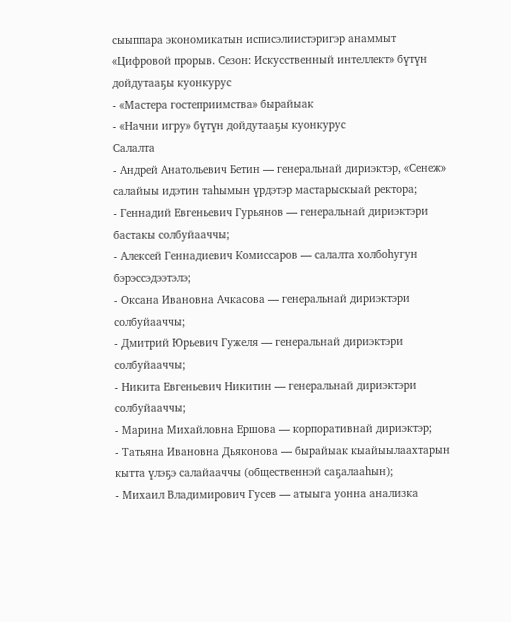сыыппара экономикатын исписэлиистэригэр анаммыт «Цифровой прорыв. Сезон: Искусственный интеллект» бүтүн дойдутааҕы куонкурус
- «Мастера гостеприимства» бырайыак
- «Начни игру» бүтүн дойдутааҕы куонкурус
Салалта
- Андрей Анатольевич Бетин — генеральнай дириэктэр, «Сенеж» салайыы идэтин таһымын үрдэтэр мастарыскыай ректора;
- Геннадий Евгеньевич Гурьянов — генеральнай дириэктэри бастакы солбуйааччы;
- Алексей Геннадиевич Комиссаров — салалта холбоһугун бэрэссэдээтэлэ;
- Оксана Ивановна Ачкасова — генеральнай дириэктэри солбуйааччы;
- Дмитрий Юрьевич Гужеля — генеральнай дириэктэри солбуйааччы;
- Никита Евгеньевич Никитин — генеральнай дириэктэри солбуйааччы;
- Марина Михайловна Ершова — корпоративнай дириэктэр;
- Татьяна Ивановна Дьяконова — бырайыак кыайыылаахтарын кытта үлэҕэ салайааччы (общественнэй саҕалааһын);
- Михаил Владимирович Гусев — атыыга уонна анализка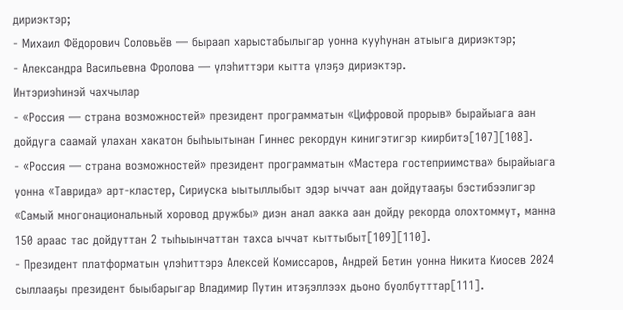дириэктэр;
- Михаил Фёдорович Соловьёв — быраап харыстабылыгар уонна кууһунан атыыга дириэктэр;
- Александра Васильевна Фролова — үлэһиттэри кытта үлэҕэ дириэктэр.
Интэриэһинэй чахчылар
- «Россия — страна возможностей» президент программатын «Цифровой прорыв» бырайыага аан дойдуга саамай улахан хакатон быһыытынан Гиннес рекордун кинигэтигэр киирбитэ[107][108].
- «Россия — страна возможностей» президент программатын «Мастера гостеприимства» бырайыага уонна «Таврида» арт-кластер, Сириуска ыытыллыбыт эдэр ыччат аан дойдутааҕы бэстибээлигэр «Самый многонациональный хоровод дружбы» диэн анал аакка аан дойду рекорда олохтоммут, манна 150 араас тас дойдуттан 2 тыһыынчаттан тахса ыччат кыттыбыт[109][110].
- Президент платформатын үлэһиттэрэ Алексей Комиссаров, Андрей Бетин уонна Никита Киосев 2024 сыллааҕы президент быыбарыгар Владимир Путин итэҕэллээх дьоно буолбутттар[111].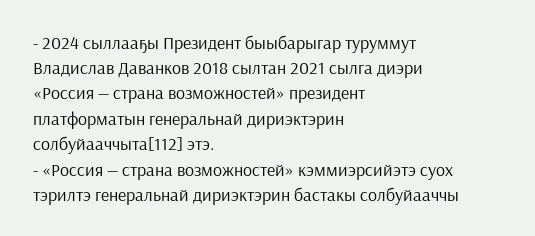- 2024 сыллааҕы Президент быыбарыгар туруммут Владислав Даванков 2018 сылтан 2021 сылга диэри «Россия — страна возможностей» президент платформатын генеральнай дириэктэрин солбуйааччыта[112] этэ.
- «Россия — страна возможностей» кэммиэрсийэтэ суох тэрилтэ генеральнай дириэктэрин бастакы солбуйааччы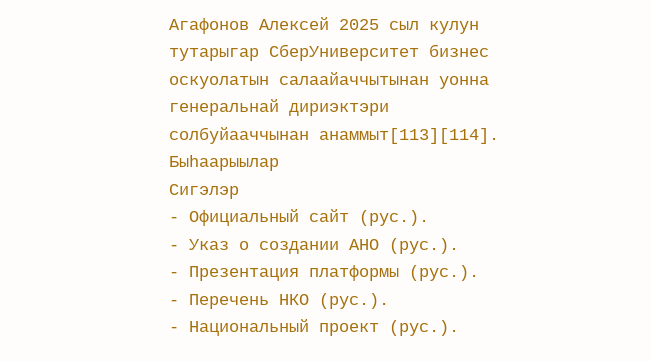Агафонов Алексей 2025 сыл кулун тутарыгар СберУниверситет бизнес оскуолатын салаайаччытынан уонна генеральнай дириэктэри солбуйааччынан анаммыт[113][114].
Быһаарыылар
Сигэлэр
- Официальный сайт (рус.).
- Указ о создании АНО (рус.).
- Презентация платформы (рус.).
- Перечень НКО (рус.).
- Национальный проект (рус.).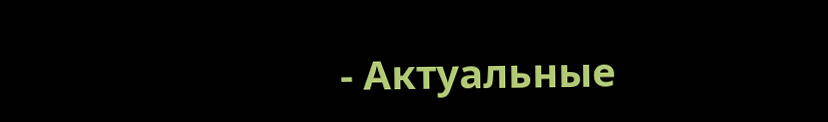- Актуальные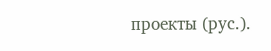проекты (рус.).